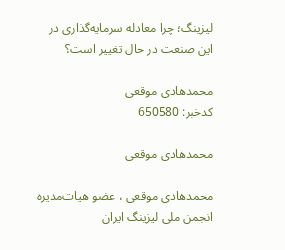لیزینگ؛ چرا معادله سرمایه‌گذاری در این صنعت در حال تغییر است؟

محمدهادی موقعی
کدخبر: 650580

محمدهادی موقعی

محمدهادی موقعی ، عضو هیات‌مدیره انجمن ملی لیزینگ ایران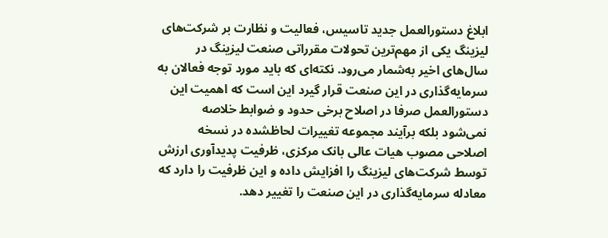ابلاغ دستورالعمل جدید تاسیس، فعالیت و نظارت بر شرکت‌های لیزینگ یکی از مهم‌ترین تحولات مقرراتی صنعت لیزینگ در سال‌های اخیر به‌شمار می‌رود. نکته‌ای که باید مورد توجه فعالان به سرمایه‌گذاری در این صنعت قرار گیرد این است که اهمیت این دستورالعمل صرفا در اصلاح برخی حدود و ضوابط خلاصه نمی‌شود بلکه برآیند مجموعه تغییرات لحاظشده در نسخه اصلاحی مصوب هیات عالی بانک مرکزی، ظرفیت پدیدآوری ارزش توسط شرکت‌های لیزینگ را افزایش داده و این ظرفیت را دارد که معادله سرمایه‌گذاری در این صنعت را تغییر دهد.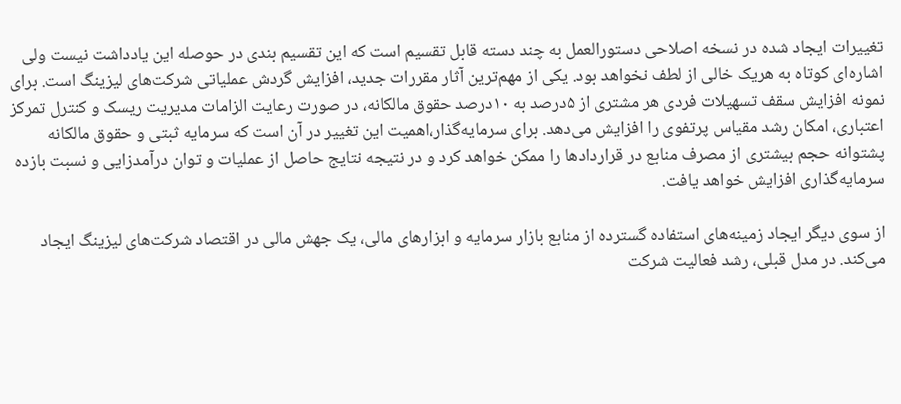تغییرات ایجاد شده در نسخه اصلاحی دستورالعمل به چند دسته قابل تقسیم است که این تقسیم بندی در حوصله این یادداشت نیست ولی اشاره‌ای کوتاه به هریک خالی از لطف نخواهد بود. یکی از مهم‌ترین آثار مقررات جدید، افزایش گردش عملیاتی شرکت‌های لیزینگ است. برای نمونه افزایش سقف تسهیلات فردی هر مشتری از ۵‌درصد به ۱۰‌درصد حقوق مالکانه، در صورت رعایت الزامات مدیریت ریسک و کنترل تمرکز اعتباری، امکان رشد مقیاس پرتفوی را افزایش می‌دهد. برای سرمایه‌گذار،اهمیت این تغییر در آن است که سرمایه ثبتی و حقوق مالکانه پشتوانه حجم بیشتری از مصرف منابع در قراردادها را ممکن خواهد کرد و در نتیجه نتایج حاصل از عملیات و توان درآمدزایی و نسبت بازده سرمایه‌گذاری افزایش خواهد یافت.

از سوی دیگر ایجاد زمینه‌های استفاده گسترده از منابع بازار سرمایه و ابزارهای مالی، یک جهش مالی در اقتصاد شرکت‌های لیزینگ ایجاد می‌کند. در مدل قبلی، رشد فعالیت شرکت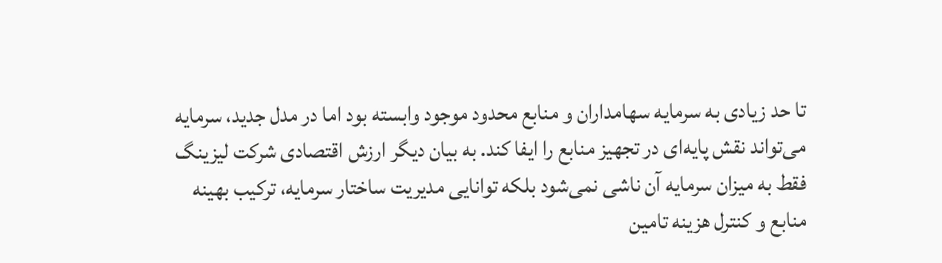تا حد زیادی به سرمایه سهامداران و منابع محدود موجود وابسته بود اما در مدل جدید، سرمایه می‌تواند نقش پایه‌ای در تجهیز منابع را ایفا کند. به بیان دیگر ارزش اقتصادی شرکت لیزینگ فقط به میزان سرمایه آن ناشی نمی‌شود بلکه توانایی مدیریت ساختار سرمایه، ترکیب بهینه منابع و کنترل هزینه تامین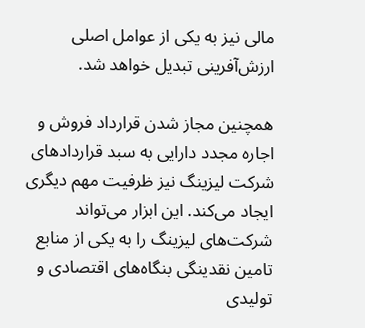مالی نیز به یکی از عوامل اصلی ارزش‌آفرینی تبدیل خواهد شد.

همچنین مجاز شدن قرارداد فروش و اجاره مجدد دارایی به سبد قراردادهای شرکت لیزینگ نیز ظرفیت مهم دیگری ایجاد می‌کند. این ابزار می‌تواند شرکت‌های لیزینگ را به یکی از منابع تامین نقدینگی بنگاه‌های اقتصادی و تولیدی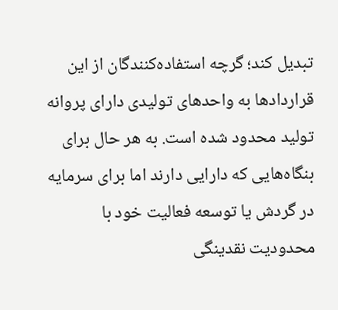تبدیل کند؛ گرچه استفاده‌کنندگان از این قراردادها به واحدهای تولیدی دارای پروانه تولید محدود شده است. به هر حال برای بنگاه‌هایی که دارایی دارند اما برای سرمایه در گردش یا توسعه فعالیت خود با محدودیت نقدینگی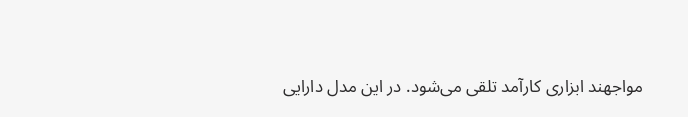مواجهند ابزاری کارآمد تلقی می‌شود. در این مدل دارایی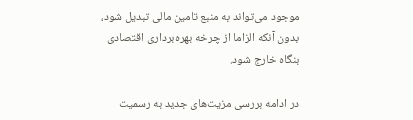موجود می‌تواند به منبع تامین مالی تبدیل شود، بدون آنکه الزاما از چرخه بهره‌برداری اقتصادی بنگاه خارج شود.

در ادامه بررسی مزیت‌های جدید به رسمیت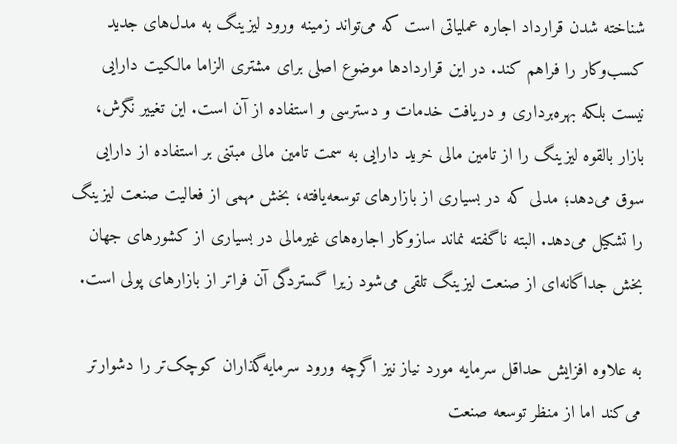شناخته شدن قرارداد اجاره عملیاتی است که می‌تواند زمینه ورود لیزینگ به مدل‌های جدید کسب‌وکار را فراهم کند. در این قراردادها موضوع اصلی برای مشتری الزاما مالکیت دارایی نیست بلکه بهره‌برداری و دریافت خدمات و دسترسی و استفاده از آن است. این تغییر نگرش، بازار بالقوه لیزینگ را از تامین مالی خرید دارایی به سمت تامین مالی مبتنی بر استفاده از دارایی سوق می‌دهد؛ مدلی که در بسیاری از بازارهای توسعه‌یافته، بخش مهمی از فعالیت صنعت لیزینگ را تشکیل می‌دهد. البته ناگفته نماند سازوکار اجاره‌های غیرمالی در بسیاری از کشورهای جهان بخش جداگانه‌ای از صنعت لیزینگ تلقی می‌شود زیرا گستردگی آن فراتر از بازارهای پولی است.

به علاوه افزایش حداقل سرمایه مورد نیاز نیز اگرچه ورود سرمایه‌گذاران کوچک‌تر را دشوارتر می‌کند اما از منظر توسعه صنعت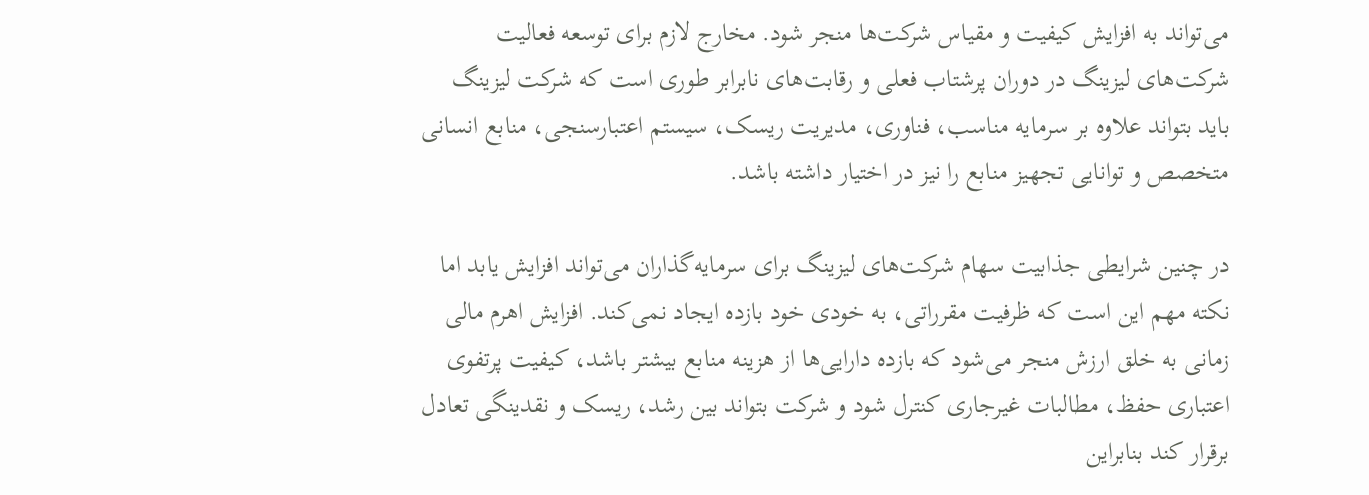می‌تواند به افزایش کیفیت و مقیاس شرکت‌ها منجر شود. مخارج لازم برای توسعه فعالیت شرکت‌های لیزینگ در دوران پرشتاب فعلی و رقابت‌های نابرابر طوری است که شرکت لیزینگ باید بتواند علاوه بر سرمایه مناسب، فناوری، مدیریت ریسک، سیستم اعتبارسنجی، منابع انسانی متخصص و توانایی تجهیز منابع را نیز در اختیار داشته باشد.

در چنین شرایطی جذابیت سهام شرکت‌های لیزینگ برای سرمایه‌گذاران می‌تواند افزایش یابد اما نکته مهم این است که ظرفیت مقرراتی، به خودی خود بازده ایجاد نمی‌کند. افزایش اهرم مالی زمانی به خلق ارزش منجر می‌شود که بازده دارایی‌ها از هزینه منابع بیشتر باشد، کیفیت پرتفوی اعتباری حفظ، مطالبات غیرجاری کنترل شود و شرکت بتواند بین رشد، ریسک و نقدینگی تعادل برقرار کند بنابراین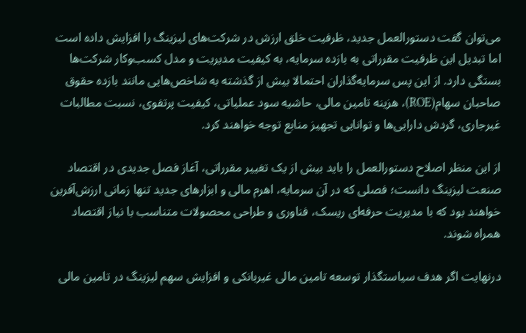می‌توان گفت دستورالعمل جدید، ظرفیت خلق ارزش در شرکت‌های لیزینگ را افزایش داده است اما تبدیل این ظرفیت مقرراتی به بازده سرمایه، به کیفیت مدیریت و مدل کسب‌وکار شرکت‌ها بستگی دارد. از این پس سرمایه‌گذاران احتمالا بیش از گذشته به شاخص‌هایی مانند بازده حقوق صاحبان سهام(ROE)، هزینه تامین مالی، حاشیه سود عملیاتی، کیفیت پرتفوی، نسبت مطالبات غیرجاری، گردش دارایی‌ها و توانایی تجهیز منابع توجه خواهند کرد.

از این منظر اصلاح دستورالعمل را باید بیش از یک تغییر مقرراتی، آغاز فصل جدیدی در اقتصاد صنعت لیزینگ دانست؛ فصلی که در آن سرمایه، اهرم مالی و ابزارهای جدید تنها زمانی ارزش‌آفرین خواهند بود که با مدیریت حرفه‌ای ریسک، فناوری و طراحی محصولات متناسب با نیاز اقتصاد همراه شوند.

درنهایت اگر هدف سیاستگذار توسعه تامین مالی غیربانکی و افزایش سهم لیزینگ در تامین مالی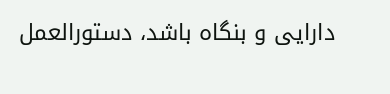دارایی و بنگاه باشد، دستورالعمل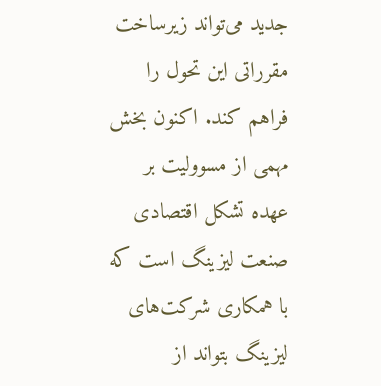جدید می‌تواند زیرساخت مقرراتی این تحول را فراهم کند. اکنون بخش مهمی از مسوولیت بر عهده تشکل اقتصادی صنعت لیزینگ است که با همکاری شرکت‌های لیزینگ بتواند از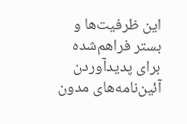این ظرفیت‌ها و بستر فراهم‌شده برای پدیدآوردن آئین‌نامه‌های مدون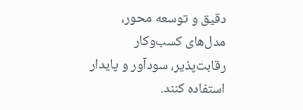دقیق و توسعه محور، مدل‌های کسب‌وکار رقابت‌پذیر، سودآور و پایدار استفاده کنند.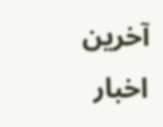آخرین اخبار